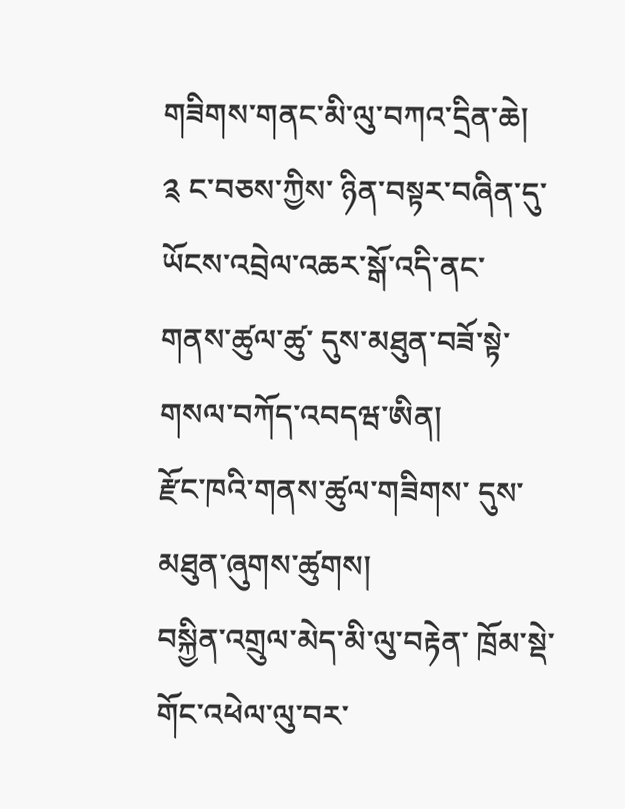གཟིགས་གནང་མི་ལུ་བཀའ་དྲིན་ཆེ།
༉ ང་བཅས་ཀྱིས་ ཉིན་བསྟར་བཞིན་དུ་
ཡོངས་འབྲེལ་འཆར་སྒོ་འདི་ནང་
གནས་ཚུལ་ཚུ་ དུས་མཐུན་བཟོ་སྟེ་ གསལ་བཀོད་འབདཝ་ཨིན།
རྫོང་ཁའི་གནས་ཚུལ་གཟིགས་ དུས་མཐུན་ཞུགས་ཚུགས།
བསྐྱིན་འགྲུལ་མེད་མི་ལུ་བརྟེན་ ཁྲོམ་སྡེ་གོང་འཕེལ་ལུ་བར་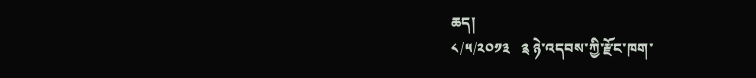ཆད།
༨/༥/༢༠༡༣   ༉ ཉེ་འདབས་ཀྱི་རྫོང་ཁག་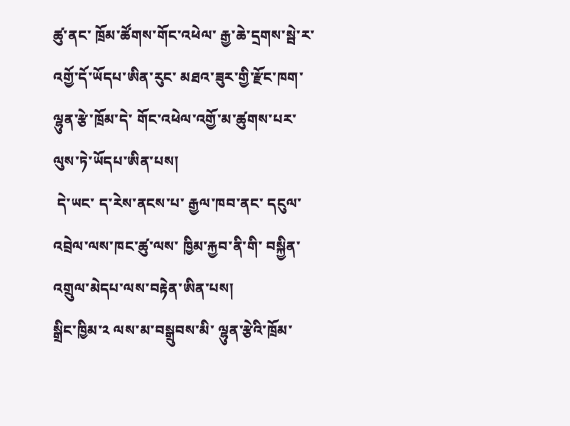ཚུ་ནང་ ཁྲོམ་ཚོགས་གོང་འཕེལ་ རྒྱ་ཆེ་དྲགས་སྦེ་ར་ འགྱོ་དོ་ཡོདཔ་ཨིན་རུང་ མཐའ་ཟུར་གྱི་རྫོང་ཁག་ ལྷུན་རྩེ་ཁྲོམ་དེ་ གོང་འཕེལ་འགྱོ་མ་ཚུགས་པར་ ལུས་ཏེ་ཡོདཔ་ཨིན་པས།
 དེ་ཡང་ ད་རེས་ནངས་པ་ རྒྱལ་ཁབ་ནང་ དངུལ་འབྲེལ་ལས་ཁང་ཚུ་ལས་ ཁྱིམ་རྐྱབ་ནི་གི་ བསྐྱིན་འགྲུལ་མེདཔ་ལས་བརྟེན་ཨིན་པས།
སྒྲིང་ཁྱིམ་༢ ལས་མ་བསྒྲུབས་མི་ ལྷུན་རྩེའི་ཁྲོམ་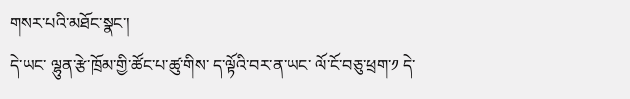གསར་པའི་མཐོང་སྣང་།
དེ་ཡང་ ལྷུན་རྩེ་ཁྲོམ་གྱི་ཚོང་པ་ཚུ་གིས་ ད་ལྟོའི་བར་ན་ཡང་ ལོ་ངོ་བཅུ་ཕྲག་༡ དེ་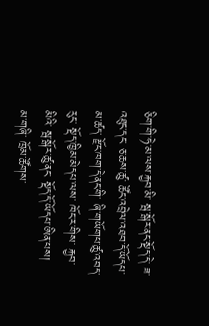ཅིག་གི་ཧེ་མ་ལས་རྐྱབ་མི་ སྦ་སྒོར་ནང་སྡོད་དེ་ ཟ་འཐུང་དང་ ཅ་ཆས་ཚུ་ ཚོང་འབྲེལ་འཐབ་དོ་ཡོདཔ་མ་ཚད་ རྫོང་ཁག་དེ་ནང་གི་ ཞི་གཡོགཔ་ཚུ་འབད་རུང་ སྡོད་ཁྱིམ་མེདཔ་ལས་ ཁོང་ར་གིས་ རྐྱབ་མིའི་ སྦ་སྒོར་ཚུ་ནང་ སྡོད་དོ་ཡོདཔ་ཨིན་པས།
མ་གཞི་ ཁྲོམ་ཚོགས་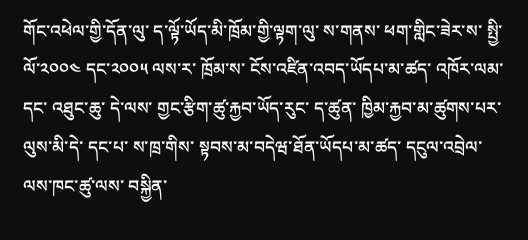གོང་འཕེལ་གྱི་དོན་ལུ་ ད་ལྟོ་ཡོད་མི་ཁྲོམ་གྱི་ལྟག་ལུ་ ས་གནས་ ཕག་གླིང་ཟེར་ས་ སྤྱི་ལོ་༢༠༠༤ དང་༢༠༠༥ ལས་ར་ ཁྲོམ་ས་ ངོས་འཛིན་འབད་ཡོདཔ་མ་ཚད་ འཁོར་ལམ་དང་ འཐུང་ཆུ་ དེ་ལས་ གྱང་རྩིག་ཚུ་རྐྱབ་ཡོད་རུང་ ད་ཚུན་ ཁྱིམ་རྐྱབ་མ་ཚུགས་པར་ལུས་མི་དེ་ དང་པ་ ས་ཁྲ་གིས་ སྟབས་མ་བདེཝ་ཐོན་ཡོདཔ་མ་ཚད་ དངུལ་འབྲེལ་ལས་ཁང་ཚུ་ལས་ བསྐྱིན་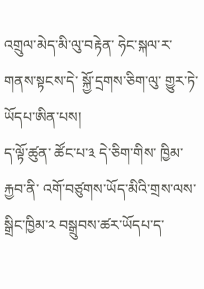འགྲུལ་མེད་མི་ལུ་བརྟེན་ ཧེང་སྐལ་ར་ གནས་སྟངས་དེ་ སྐྱོ་དྲགས་ཅིག་ལུ་ གྱུར་ཏེ་ཡོདཔ་ཨིན་པས།
ད་ལྟོ་ཚུན་ ཚོང་པ་༣ དེ་ཅིག་གིས་ ཁྱིམ་རྐྱབ་ནི་ འགོ་བཙུགས་ཡོད་མིའི་གྲས་ལས་ སྒྲིང་ཁྱིམ་༢ བསྒྲུབས་ཚར་ཡོདཔ་ད་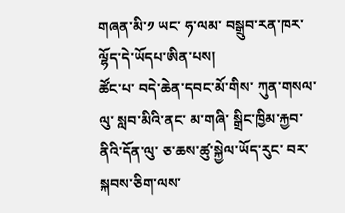གཞན་མི་༡ ཡང་ ཧ་ལམ་ བསྒྲུབ་རན་ཁར་ ལྷོད་དེ་ཡོདཔ་ཨིན་པས།
ཚོང་པ་ བདེ་ཆེན་དབང་མོ་གིས་ ཀུན་གསལ་ལུ་ སླབ་མིའི་ནང་ མ་གཞི་ སྒྲིང་ཁྱིམ་རྐྱབ་ནིའི་དོན་ལུ་ ཅ་ཆས་ཚུ་སྐྱེལ་ཡོད་རུང་ བར་སྐབས་ཅིག་ལས་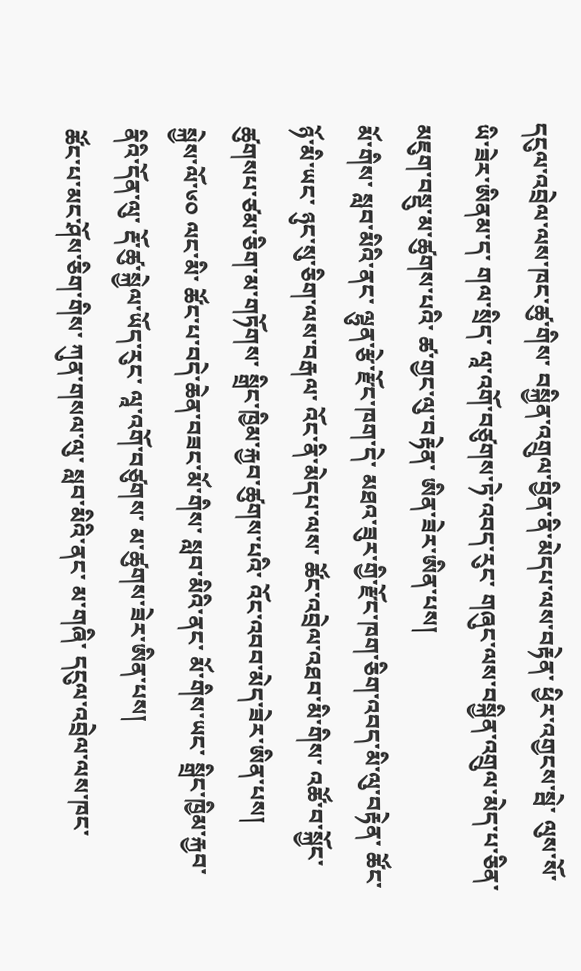དངུལ་འབྲེལ་ལས་ཁང་ཚུ་གིས་ བསྐྱིན་འགྲུལ་བྱིན་ནི་མེདཔ་ལས་བརྟེན་ ཕྱིར་འགྱངས་སྦེ་ ལུས་སོ་ཡི་ཟེར་ཨིནམ་ད་ གལ་སྲིད་ ལཱ་འགོ་བཙུགས་ཏེ་འབད་རུང་ གཞུང་ལས་བསྐྱིན་འགྲུལ་མེད་པ་ཅིན་ མཇུག་བསྡུ་མ་ཚུགས་པའི་ ཚ་གྱང་ལུ་བརྟེན་ ཨིན་ཟེར་ཨིན་པས།
མོ་གིས་ སླབ་མིའི་ནང་ ལྷུན་རྩེ་རྫོང་ཁག་དེ་ མཐའ་ཟུར་གྱི་རྫོང་ཁག་ཅིག་འབད་མི་ལུ་བརྟེན་ ཚོང་ཉོ་མི་ཡང་ ཉུང་སུ་ཅིག་ལས་བརྒལ་ འོང་ནི་མེདཔ་ལས་ ཚོང་འབྲེལ་འཐབ་མི་གིས་ འཚོ་བ་སྐྱོང་ཚུགསཔ་ཙམ་ཅིག་མ་གཏོགས་ སྒྲིང་ཁྱིམ་རྐྱབ་ཚུགས་པའི་ འོང་འབབ་མེད་ཟེར་ཨིན་པས།
སྐྱེས་ལོ་༦༠ ལང་མི་ ཚོང་པ་བདེ་ཆེན་བཟང་མོ་གིས་ སླབ་མིའི་ནང་ མོ་གིས་ཡང་ སྒྲིང་ཁྱིམ་རྐྱབ་ནིའི་དོན་ལུ་ རྡོ་ཚུ་སྐྱེལ་ཡོད་རུང་ ལཱ་འགོ་བཙུགས་ མ་ཚུགས་ཟེར་ཨིན་པས།
ཚོང་པ་མང་ཤོས་ཅིག་གིས་ ཀུན་གསལ་ལུ་ སླབ་མིའི་ནང་ མ་གཞི་ དངུལ་འབྲེལ་ལས་ཁང་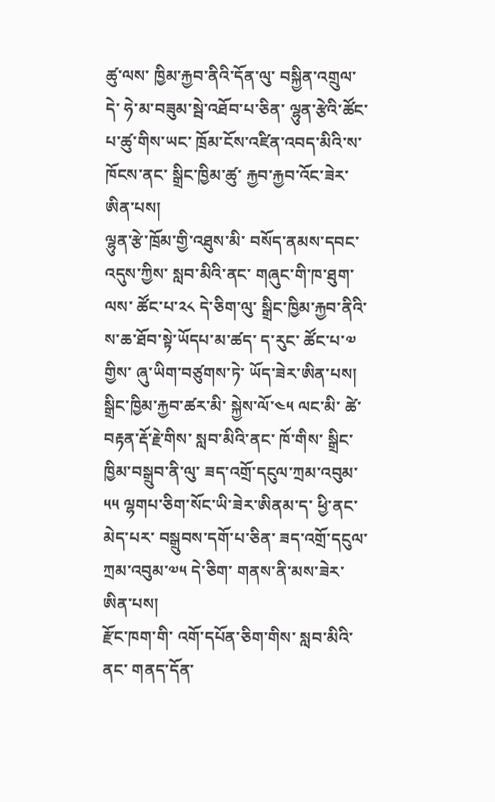ཚུ་ལས་ ཁྱིམ་རྐྱབ་ནིའི་དོན་ལུ་ བསྐྱིན་འགྲུལ་དེ་ ཧེ་མ་བཟུམ་སྦེ་འཐོབ་པ་ཅིན་ ལྷུན་རྩེའི་ཚོང་པ་ཚུ་གིས་ཡང་ ཁྲོམ་ངོས་འཛིན་འབད་མིའི་ས་ཁོངས་ནང་ སྒྲིང་ཁྱིམ་ཚུ་ རྐྱབ་རྐྱབ་འོང་ཟེར་ཨིན་པས།
ལྷུན་རྩེ་ཁྲོམ་གྱི་འཐུས་མི་ བསོད་ནམས་དབང་འདུས་ཀྱིས་ སླབ་མིའི་ནང་ གཞུང་གི་ཁ་ཐུག་ལས་ ཚོང་པ་༢༨ དེ་ཅིག་ལུ་ སྒྲིང་ཁྱིམ་རྐྱབ་ནིའི་ ས་ཆ་ཐོབ་སྟེ་ཡོདཔ་མ་ཚད་ ད་རུང་ ཚོང་པ་༧ གྱིས་ ཞུ་ཡིག་བཙུགས་ཏེ་ ཡོད་ཟེར་ཨིན་པས།
སྒྲིང་ཁྱིམ་རྐྱབ་ཚར་མི་ སྐྱེས་ལོ་༤༥ ལང་མི་ ཚེ་བརྟན་རྡོ་རྗེ་གིས་ སླབ་མིའི་ནང་ ཁོ་གིས་ སྒྲིང་ཁྱིམ་བསྒྲུབ་ནི་ལུ་ ཟད་འགྲོ་དངུལ་ཀྲམ་འབུམ་༥༥ ལྷགཔ་ཅིག་སོང་ཡི་ཟེར་ཨིནམ་ད་ ཕྱི་ནང་མེད་པར་ བསྒྲུབས་དགོ་པ་ཅིན་ ཟད་འགྲོ་དངུལ་ཀྲམ་འབུམ་༧༥ དེ་ཅིག་ གནས་ནི་མས་ཟེར་ཨིན་པས།
རྫོང་ཁག་གི་ འགོ་དཔོན་ཅིག་གིས་ སླབ་མིའི་ནང་ གནད་དོན་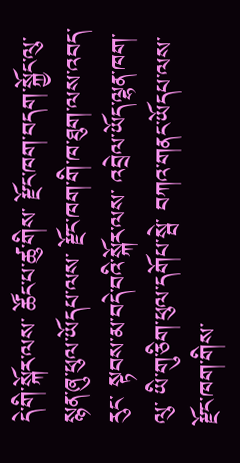དེ་གི་སྐོར་ལས་ ཚོང་པ་ཚུ་གིས་ རྫོང་ཁག་བདག་སྐྱོང་ལུ་ སྙན་ཞུ་ཕུལ་ཡོདཔ་ལས་ རྫོང་ཁག་གི་ཁ་ཐུག་ལས་འབད་རུང་ སྟབས་མ་བདེ་བའི་སྐོར་ལས་ འབྲེལ་ཡོད་ལྷན་ཁག་ལུ་ ཡི་གུ་ཅིག་ཕུལ་དགོཔ་སྦེ་ བཀའ་གནང་ཡོདཔ་ལས་ རྫོང་ཁག་གིས་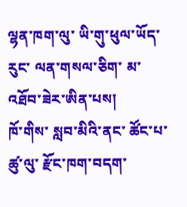ལྷན་ཁག་ལུ་ ཡི་གུ་ཕུལ་ཡོད་རུང་ ལན་གསལ་ཅིག་ མ་འཐོབ་ཟེར་ཨིན་པས།
ཁོ་གིས་ སླབ་མིའི་ནང་ ཚོང་པ་ཚུ་ལུ་ རྫོང་ཁག་བདག་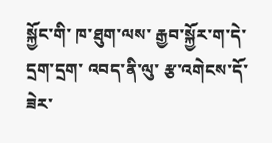སྐྱོང་གི་ ཁ་ཐུག་ལས་ རྒྱབ་སྐྱོར་ག་དེ་དྲག་དྲག་ འབད་ནི་ལུ་ རྩ་འགེངས་དོ་ཟེར་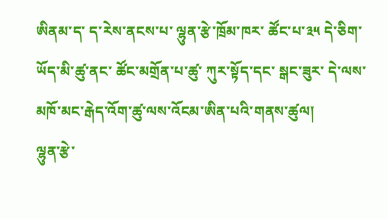ཨིནམ་ད་ ད་རེས་ནངས་པ་ ལྷུན་རྩེ་ཁྲོམ་ཁར་ ཚོང་པ་༣༥ དེ་ཅིག་ཡོད་མི་ཚུ་ནང་ ཚོང་མགྲོན་པ་ཚུ་ ཀུར་སྟོད་དང་ སྒང་ཟུར་ དེ་ལས་ མཁོ་མང་རྒེད་འོག་ཚུ་ལས་འོངམ་ཨིན་པའི་གནས་ཚུལ།
ལྷུན་རྩེ་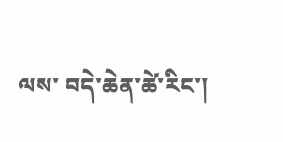ལས་ བདེ་ཆེན་ཚེ་རིང་།